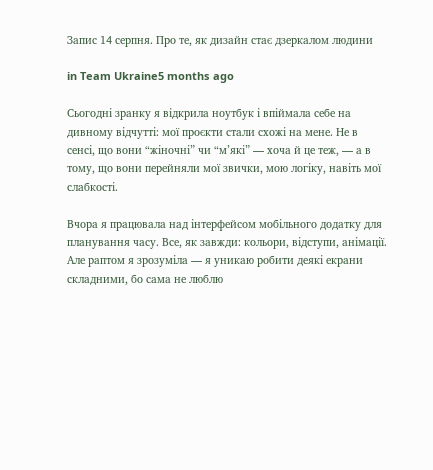Запис 14 серпня. Про те, як дизайн стає дзеркалом людини

in Team Ukraine5 months ago

Сьогодні зранку я відкрила ноутбук і впіймала себе на дивному відчутті: мої проєкти стали схожі на мене. Не в сенсі, що вони “жіночні” чи “м’які” — хоча й це теж, — а в тому, що вони перейняли мої звички, мою логіку, навіть мої слабкості.

Вчора я працювала над інтерфейсом мобільного додатку для планування часу. Все, як завжди: кольори, відступи, анімації. Але раптом я зрозуміла — я уникаю робити деякі екрани складними, бо сама не люблю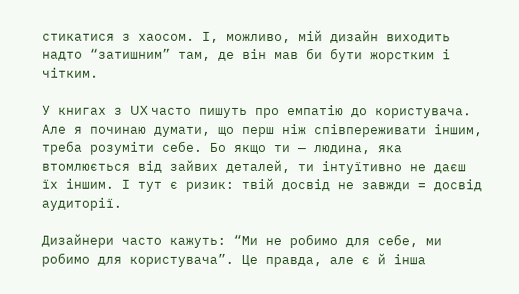стикатися з хаосом. І, можливо, мій дизайн виходить надто “затишним” там, де він мав би бути жорстким і чітким.

У книгах з UX часто пишуть про емпатію до користувача. Але я починаю думати, що перш ніж співпереживати іншим, треба розуміти себе. Бо якщо ти — людина, яка втомлюється від зайвих деталей, ти інтуїтивно не даєш їх іншим. І тут є ризик: твій досвід не завжди = досвід аудиторії.

Дизайнери часто кажуть: “Ми не робимо для себе, ми робимо для користувача”. Це правда, але є й інша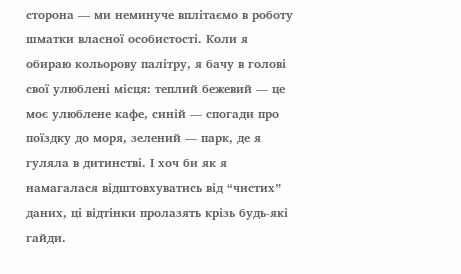сторона — ми неминуче вплітаємо в роботу шматки власної особистості. Коли я обираю кольорову палітру, я бачу в голові свої улюблені місця: теплий бежевий — це моє улюблене кафе, синій — спогади про поїздку до моря, зелений — парк, де я гуляла в дитинстві. І хоч би як я намагалася відштовхуватись від “чистих” даних, ці відтінки пролазять крізь будь-які гайди.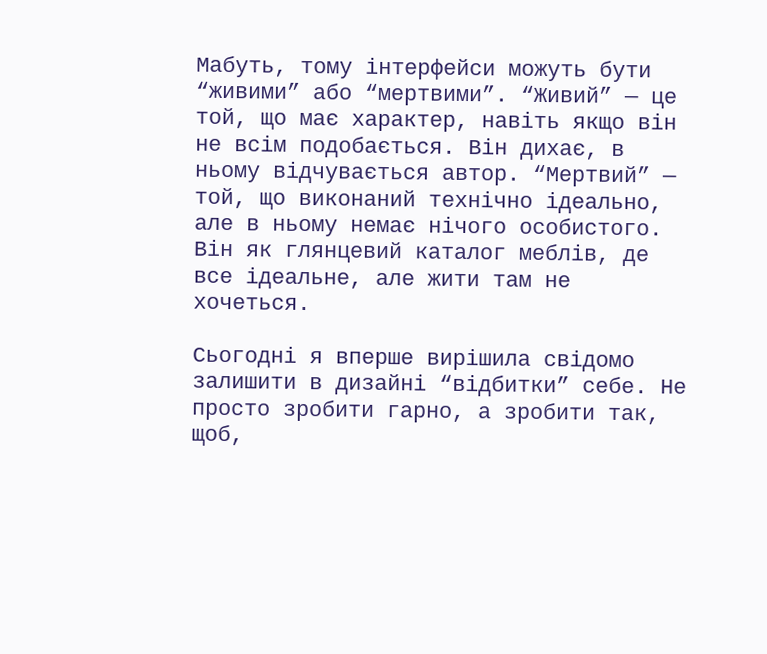Мабуть, тому інтерфейси можуть бути “живими” або “мертвими”. “Живий” — це той, що має характер, навіть якщо він не всім подобається. Він дихає, в ньому відчувається автор. “Мертвий” — той, що виконаний технічно ідеально, але в ньому немає нічого особистого. Він як глянцевий каталог меблів, де все ідеальне, але жити там не хочеться.

Сьогодні я вперше вирішила свідомо залишити в дизайні “відбитки” себе. Не просто зробити гарно, а зробити так, щоб,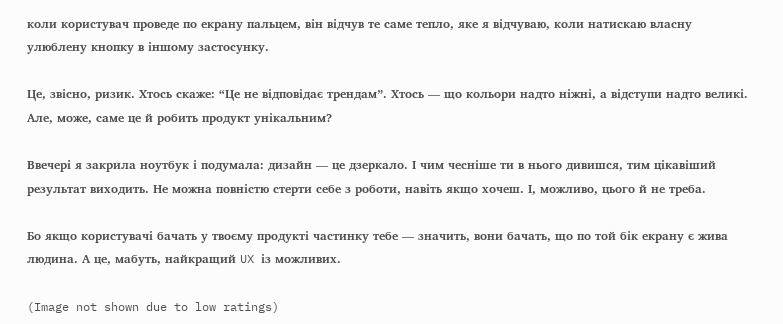коли користувач проведе по екрану пальцем, він відчув те саме тепло, яке я відчуваю, коли натискаю власну улюблену кнопку в іншому застосунку.

Це, звісно, ризик. Хтось скаже: “Це не відповідає трендам”. Хтось — що кольори надто ніжні, а відступи надто великі. Але, може, саме це й робить продукт унікальним?

Ввечері я закрила ноутбук і подумала: дизайн — це дзеркало. І чим чесніше ти в нього дивишся, тим цікавіший результат виходить. Не можна повністю стерти себе з роботи, навіть якщо хочеш. І, можливо, цього й не треба.

Бо якщо користувачі бачать у твоєму продукті частинку тебе — значить, вони бачать, що по той бік екрану є жива людина. А це, мабуть, найкращий UX із можливих.

(Image not shown due to low ratings)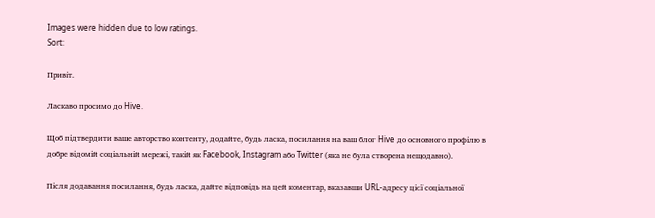Images were hidden due to low ratings.
Sort:

Привіт.

Ласкаво просимо до Hive.

Щоб підтвердити ваше авторство контенту, додайте, будь ласка, посилання на ваш блог Hive до основного профілю в добре відомій соціальній мережі, такій як Facebook, Instagram або Twitter (яка не була створена нещодавно).

Після додавання посилання, будь ласка, дайте відповідь на цей коментар, вказавши URL-адресу цієї соціальної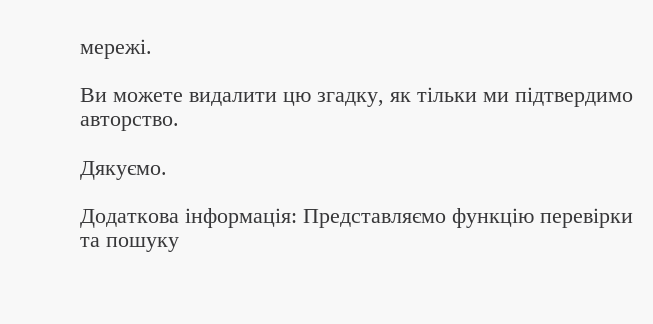мережі.

Ви можете видалити цю згадку, як тільки ми підтвердимо авторство.

Дякуємо.

Додаткова інформація: Представляємо функцію перевірки та пошуку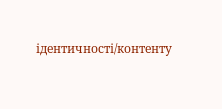ідентичності/контенту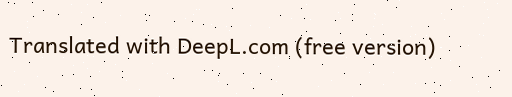Translated with DeepL.com (free version)